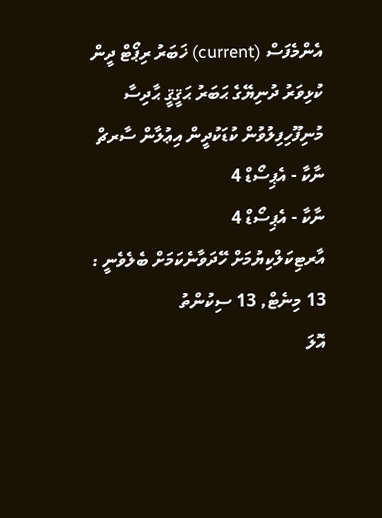އެންމެފަސް (current) ޚަބަރު ރިޕޯޓް ދީން ކުޅިވަރު ދުނިޔޭގެ ޙަބަރު ޙަޤީޤީ ޙާދިސާ މުނިފޫހިފިލުވުން ކުޑަކުދީން އިޢުލާން ސާރޗް
ނާކާ‍ - އެޕިސޯޑް 4
ނާކާ‍ - އެޕިސޯޑް 4
އާރޓިކަލްކިޔުމަށް ހޭދަވާނެކަމަށް ބެލެވެނީ : 13 މިނެޓް, 13 ސިކުންތު
އޮލަ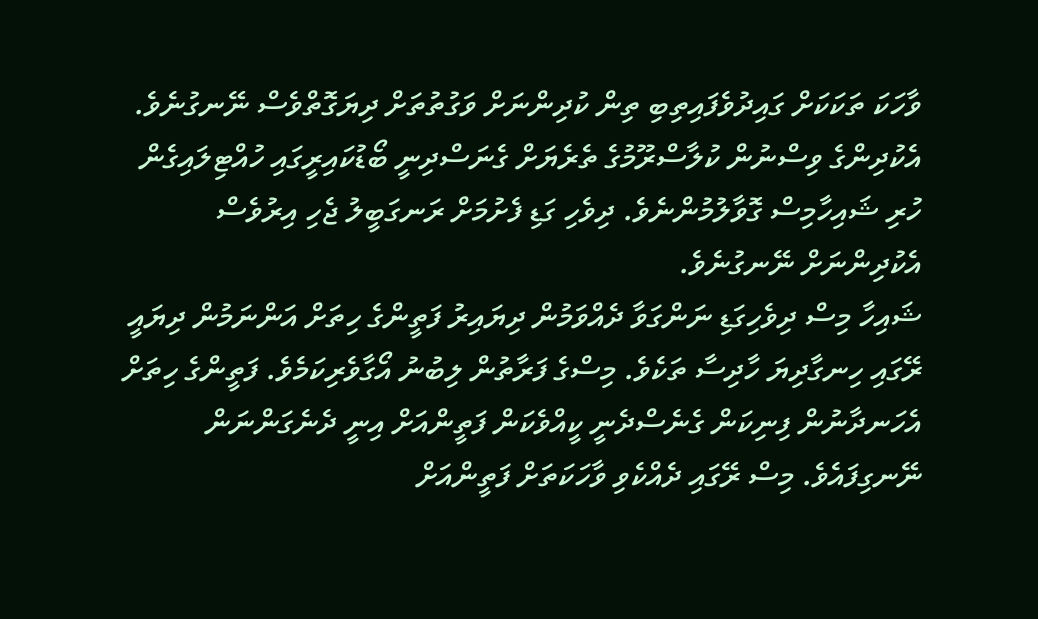ވާހަކަ ތަކަކަށް ގައިދުވެފައިތިބި ތިން ކުދިންނަށް ވަގުތުތަށް ދިޔަގޮތްވެސް ނޭނގުނެވެ. އެކުދިންގެ ވިސްނުން ކުލާސްރޫމުގެ ތެރެޔަށް ގެނަސްދިނީ ބޯޑުކައިރީގައި ހުއްޓިލައިގެން ހުރި ޝައިހާމިސް ގޮވާލުމުންނެވެ. ދިވެހި ގަޑި ފެށުމަށް ރަނގަބީލު ޖެހި އިރުވެސް އެކުދިންނަށް ނޭނގުނެވެ.
ޝައިހާ މިސް ދިވެހިގަޑި ނަންގަވާ ދެއްވަމުން ދިޔައިރު ފަތީންގެ ހިތަށް އަންނަމުން ދިޔައީ ރޭގައި ހިނގާދިޔަ ހާދިސާ ތަކެވެ. މިސްގެ ފަރާތުން ލިބުނު އޯގާވެރިކަމެވެ. ފަތީންގެ ހިތަށް އެހަނދާނުން ފިނިކަން ގެނެސްދެނީ ކީއްވެކަން ފަތީންއަށް އިނީ ދެނެގަންނަން ނޭނގިފައެވެ. މިސް ރޭގައި ދެއްކެވި ވާހަކަތަށް ފަތީންއަށް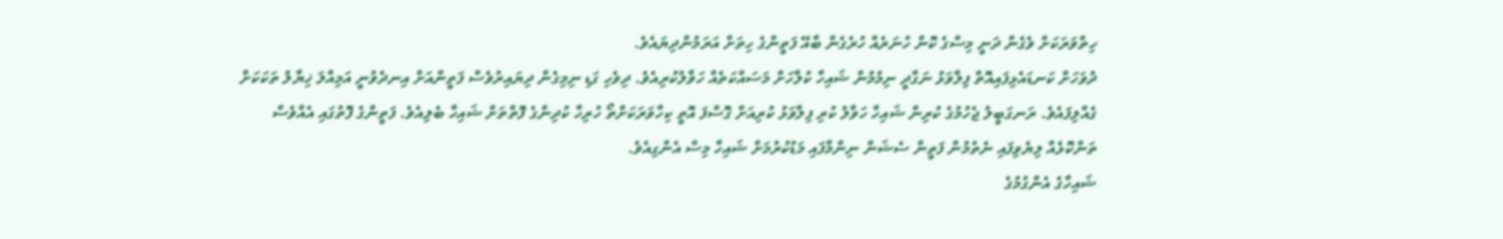ހިތްވަރަކަށް ވެގެން ދަނީ މިސްގެ ކޮން ހުނަރެއް ހުރެގެން ބާއޭ ފަތީންގެ ހިތަށް އަރަމުންދިޔައެވެ.
ދުވަހަށް ކަނޑައެޅިފައިއޮތް ފިލާވަޅު ނަގާދީ ނިމުމުން ޝައިހާ ކުލާހަށް މަސައްކަތެއް ހަވާލުކުރިއެވެ. ދިވެހި ގަޑި ނިމިގެން ދިޔައިރުވެސް ފަތީންއަށް އިނދެވުނީ އަމިއްލަ ޚިޔާލު ތަކަކަށް ގެއްލިފައެވެ. ރަނގަބީލު ޖެހުމުގެ ކުރިން ޝައިހާ ހަވާލު ކުރި ފިލާވަޅު ކުރިއަށް ގޮސްފަ އޮތީ ކިހާވަރަކަށްތޯ ހުރިހާ ކުދިންގެ ފޮތްތަށް ޝައިހާ ބެލިއެވެ. ފަތީންގެ ފޮތުގައި އެއްވެސް ތަންކޮޅެއް ލިޔެވިފައި ނެތުމުން ފަތީން ސެޝަން ނިންމާފައި މަޑުކުރުމަށް ޝައިހާ މިސް އެންގިއެވެ.
ޝައިހާގެ އެންގުމުގެ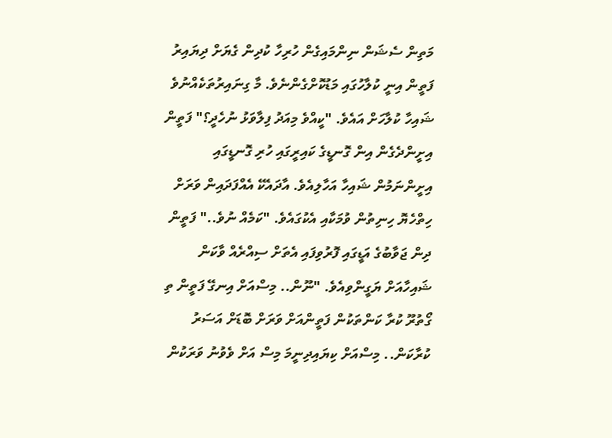މަތިން ސެޝަން ނިންމައިގެން ހުރިހާ ކުދިން ގެޔަށް ދިޔައިރު ފަތީން އިނީ ކުލާހުގައި މަޑުކޮށްގެންނެވެ. މާ ގިނައިރުތަކެއްނުވެ ޝައިހާ ކުލާހަށް އައެވެ. "ކީއްވެ މިއަދު ފިލާވަޅު ނުހެދީ؟" ފަތީން އިށީންދެގެން އިން ގޮނޑީގެ ކައިރީގައި ހުރި ގޮނޑީގައި އިށީންނަމުން ޝައިހާ އަހާލިއެވެ. އާދައެކޭ އެއްފަދައިން ވަރަށް ހިތްހެޔޮ ހިނިތުން ވުމަކާއި އެކުގައެވެ. "ކަމެއް ނުވެ.." ފަތީން ދިން ޖަވާބުގެ އަޑީގައި ފޮރުވިފައި އެތަށް ސިއްރެއް ވާކަން ޝައިހާއަށް ޔަގީންވިއެވެ. "ނޫން.. މިސްއަށް އިނގޭ ފަތީން ތި ގޯތުރޫ ކުރާ ކަންތަކުން ފަތީންއަށް ވަރަށް ބޮޑަށް އަސަރު ކުރާކަން.. މިސްއަށް ކިޔައިދިނީމަ މިސް އަށް ވެވުނު ވަރަކުން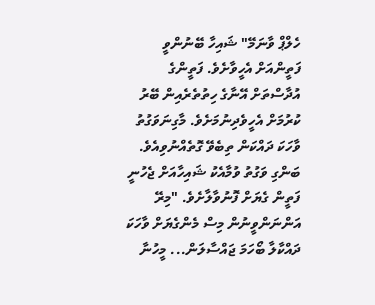ހެލްޕް ވާނަމޭ" ޝައިހާ ބޭނުންވީ ފަތީންއަށް އެހީވާށެވެ. ފަތީންގެ އުދާސްތަށް އޭނާގެ ހިތުތެރެއިން ބޭރު ކުރުމަށް އެހީވެދިނުމަށެވެ. މާގިނަވަގުތު ވާހަކަ ދައްކަން ތިބެވޭ ގޮތެއްނުވިއެވެ. ބަންގި ވަގުތު ވުމާއެކު ޝައިހާއަށް ޖެހުނީ ފަތީން ގެޔަށް ފޮނުވާލާށެވެ. "މިރޭ އަންނަންވީނުން މިސް މެންގެޔަށް ވާހަކަ ދައްކާލާ ބޯހަމަ ޖައްސާލަން... މީހުނާ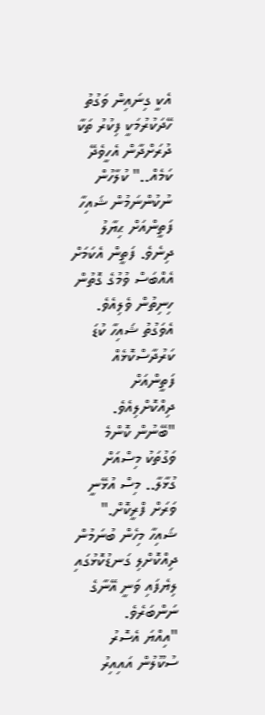އެކީ ގިނައިން ވަގުތު ހޭދަކުރުމަކީ ފިކުރު ތަކާ ދުރަށްދާން އެހީވެދޭ ކަމެއް.." ކުލާހުން ނުކުންނަމުން ޝައިހާ ފަތީންއަށް ޙިޔާލު ދިނެވެ. ފަތީން އެކަމަށް އެއްބަސް ވުމުގެ ގޮތުން ހިނިތުން ވެލިއެވެ. އެވަގުތު ޝައިހާ ކުޑަ ކަރުދާސްކޮޅެއް ފަތީންއަށް ދިއްކޮށްލިއެވެ. "ބޭނުން ކޮންމެ ވަގުތަކު މިސްއަށް ގުޅާލާ.. މިސް އުޅޭނީ ވަރަށް ފްރީކޮށް." ޝައިހާ މިހެން ބުނަމުން ދިއްކޮށްލި ގަނޑުކޮޅުގައި ލިޔެފައި ވަނީ އޭނާގެ ނަންބަރެވެ.
"އިއްޔަ އެސޮރު ސުކޫލުން އައިއިރު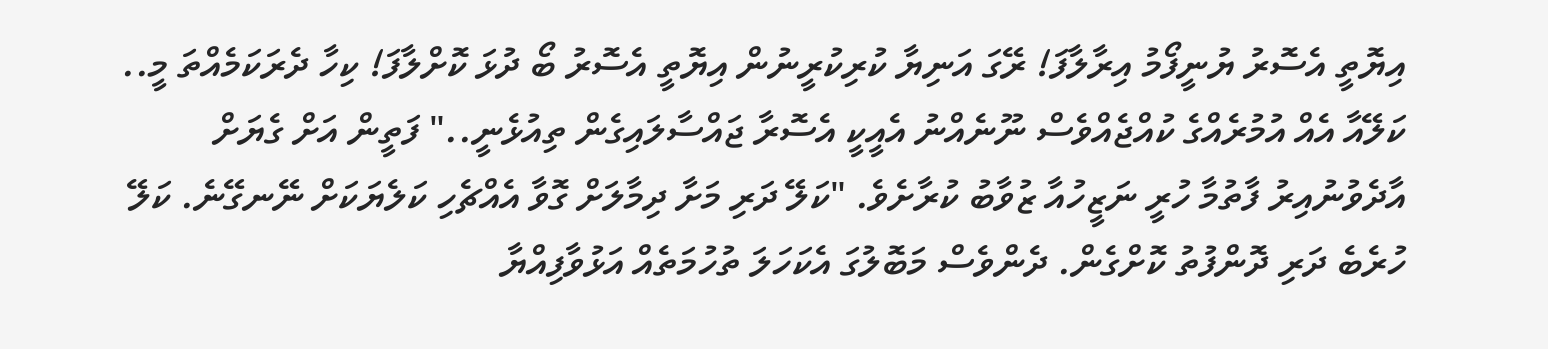އިޔޮތީ އެސޮރު ޔުނީފޯމު އިރާލާފަ! ރޭގަ އަނިޔާ ކުރިކުރީނުން އިޔޮތީ އެސޮރު ބޯ ދުޅަ ކޮށްލާފަ! ކިހާ ދެރަކަމެއްތަ މީ.. ކަލޭއާ އެއް އުމުރެއްގެ ކުއްޖެއްވެސް ނޫނެއްނު އެއީކީ އެސޮރާ ޖައްސާލައިގެން ތިއުޅެނީ.." ފަތީން އަށް ގެޔަށް އާދެވުނުއިރު ފާތުމާ ހުރީ ނަޒީހުއާ ޒުވާބު ކުރާށެވެ. "ކަލޭ ދަރި މަށާ ދިމާލަށް ގޮވާ އެއްޗެހި ކަލެޔަކަށް ނޭނގޭނެ. ކަލޭ ހުރެބެ ދަރި ދޮންފުތު ކޮށްގެން. ދެންވެސް މަބޮލުގަ އެކަހަލަ ތުހުމަތެއް އަޅުވާފިއްޔާ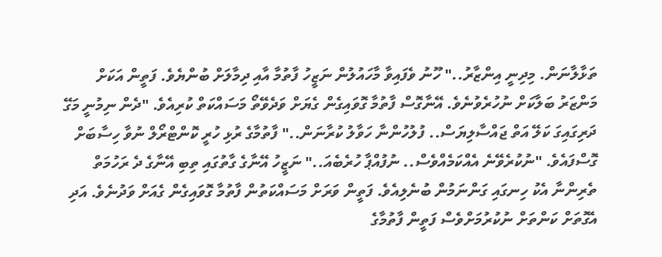ތަޅާލާނަން. މިދިނީ އިންޒާރު.." ހޫނު ވެފައިވާ މާހައުލުން ނަޒީހު ފާތުމާ އާއި ދިމާލަށް ބުންޔެވެ. ފަތީން އަކަށް މަންޒަރު ބަލާކަށް ނުހުރެވުނެވެ. އޭނާގޮސް ފާތުމާ ގޮވައިގެން ގެޔަށް ވަދެވޭތޯ މަސައްކަތް ކުރިއެވެ. "ދެން ނިމުނީ މަގޭ ދަރިގައިގަ ކަލޭ އަތް ޖައްސާލިޔަސް.. ފުލުހުންނާ ހަވާލު ކުރާނަން.." ފާތުމާގެ ރުޅި ހުރީ ކޮންޓްރޯލް ނުވާ ހިސާބަށް ގޮސްފައެވެ. "ނުކުރެވޭނެ އެއްކަމެއްވެސް.. ނުފުއްޕާ ހުރެބެއަ.." ނަޒީހު އޭނާގެ ގާތުގައި ތިބި އޭނާގެ ދެ ރަހުމަތް ތެރިންނާ އެކު ހިނގައި ގަންނަމުން ބުނެލިއެވެ. ފަތީން ވަރަށް މަސައްކަތުން ފާތުމާ ގޮވައިގެން ގެއަށް ވަދުނެވެ. އަދި އެގޮތަށް ކަންތަށް ނުކުރުމަށްވެސް ފަތީން ފާތުމާގެ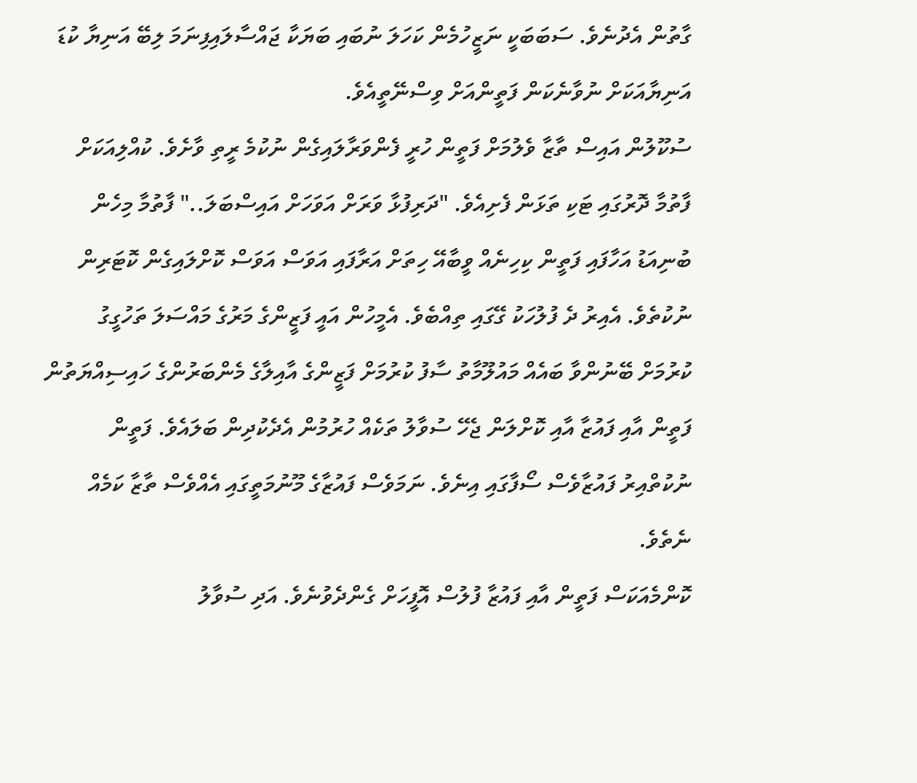ގާތުން އެދުނެވެ. ސަބަބަކީ ނަޒީހުމެން ކަހަލަ ނުބައި ބަޔަކާ ޖައްސާލައިފިނަމަ ލިބޭ އަނިޔާ ކުޑަ އަނިޔާއަކަށް ނުވާނެކަން ފަތީންއަށް ވިސްނޭތީއެވެ.
ސުކޫލުން އައިސް ތާޒާ ވެލުމަށް ފަތީން ހުރީ ފެންވަރާލައިގެން ނުކުމެ ރީތި ވާށެވެ. ކުއްލިއަކަށް ފާތުމާ ދޮރުގައި ޓަކި ތަޅަން ފެށިއެވެ. "ދަރިފުޅާ ވަރަށް އަވަހަށް އައިސްބަލަ.." ފާތުމާ މިހެން ބުނިއަޑު އަހާފައި ފަތީން ކިހިނެއް ވީބާއޭ ހިތަށް އަރާފައި އަވަސް އަވަސް ކޮށްލައިގެން ކޮޓަރިން ނުކުތެވެ. އެއިރު ދެ ފުލުހަކު ގޭގައި ތިއްބެވެ. އެމީހުން އައީ ފަޒީންގެ މަރުގެ މައްސަލަ ތަހުގީގު ކުރުމަށް ބޭނުންވާ ބައެއް މައުލޫމާތު ސާފު ކުރުމަށް ފަޒީންގެ އާއިލާގެ މެންބަރުންގެ ހައިސިއްޔަތުން ފަތީން އާއި ފައުޒާ އާއި ކޮށްލަން ޖެހޭ ސުވާލު ތަކެއް ހުރުމުން އެދެކުދިން ބަލައެވެ. ފަތީން ނުކުތްއިރު ފައުޒާވެސް ސޯފާގައި އިނެވެ. ނަމަވެސް ފައުޒާގެ މޫނުމަތީގައި އެއްވެސް ތާޒާ ކަމެއް ނެތެވެ.
ކޮންމެއަކަސް ފަތީން އާއި ފައުޒާ ފުލުސް އޮފީހަށް ގެންދެވުނެވެ. އަދި ސުވާލު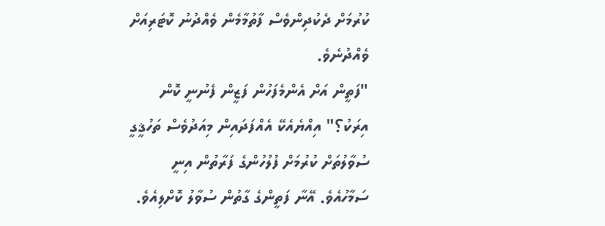ކުރުމަށް ދެކުދިންވެސް ފާތުމާމެން ވެއްދުނު ކޮޓަރިއަށް ވެއްދުނެވެ.
"ފަތީން އަށް އެންމެފަހުން ފަޒީން ފެނުނީ ކޮން އިރަކު؟" އިއްޔެއެކޭ އެއްފަދައިން މިއަދުވެސް ތަހުޤީގީ ސުވާލުތަށް ކުރުމަށް ފުލުހުންގެ ފަރާތުން އިނީ ސަމާހުއެވެ. އޭނާ ފަތީންގެ ގާތުން ސުވާލު ކޮށްލިއެވެ.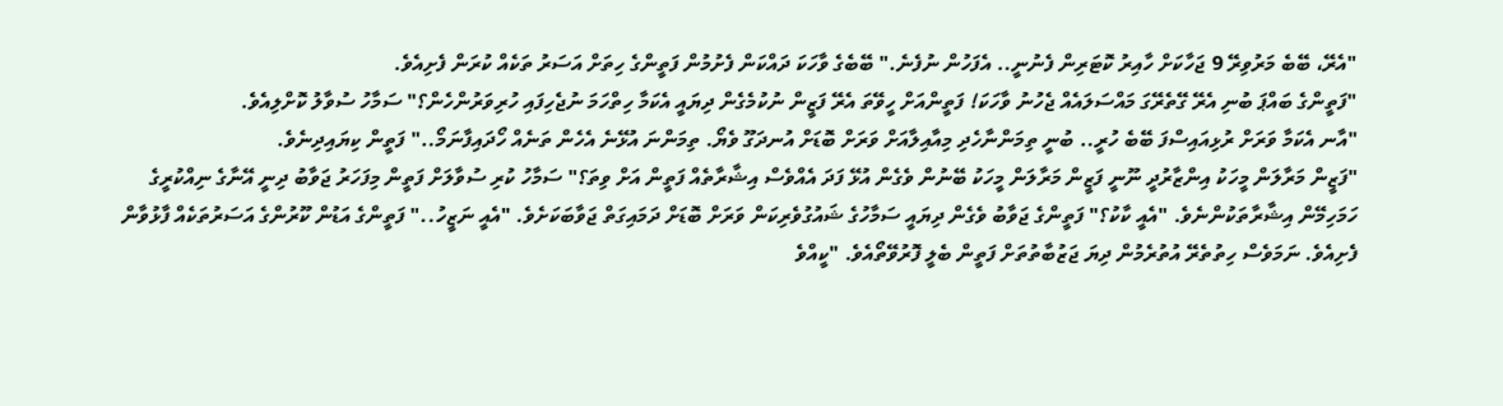"އެރޭ، ބޭބެ މަރުވިރޭ 9 ޖަހާކަށް ހާއިރު ކޮޓަރިން ފެނުނީ.. އެފަހުން ނުފެނެ." ބޭބެގެ ވާހަކަ ދައްކަން ފެށުމުން ފަތީންގެ ހިތަށް އަސަރު ތަކެއް ކުރަން ފެށިއެވެ.
"ފަތީންގެ ބައްޕަ ބުނި އެރޭ ގޭތެރޭގަ މައްސަލައެއް ޖެހުނު ވާހަކަ! ފަތީންއަށް ހީވޭތަ އެރޭ ފަޒީން ނުކުމެގެން ދިޔައީ އެކަމާ ހިތްހަމަ ނުޖެހިފައި ހުރިވަރުންހެން؟" ސަމާހު ސުވާލު ކޮށްލިއެވެ.
"އާނ އެކަމާ ވަރަށް ރުޅިއައިސްފަ ބޭބެ ހުރީ.. ބުނީ ތިމަންނާހެދި މިއާއިލާއަށް ވަރަށް ބޮޑަށް އުނދަގޫ ވެޔޯ. ތިމަންނަ އުޅޭނެ އެހެން ތަނެއް ހޯދައިފާނަމޯ.." ފަތީން ކިޔައިދިނެވެ.
"ފަޒީން މަރާލަން މީހަކު އިންޒާރުދީ ނޫނީ ފަޒީން މަރާލަން މީހަކު ބޭނުން ވެގެން އުޅޭ ފަދަ އެއްވެސް އިޝާރާތެއް ފަތީން އަށް ވިތަ؟" ސަމާހު ކުރި ސުވާލަށް ފަތީން މިފަހަރު ޖަވާބު ދިނީ އޭނާގެ ނިއްކުރީގެ ހަމަހިމޭން އިޝާރާތަކުންނެވެ. "އެއީ ކާކު؟" ފަތީންގެ ޖަވާބު ވެގެން ދިޔައީ ސަމާހުގެ ޝައުގުވެރިކަން ވަރަށް ބޮޑަށް ދަމައިގަތް ޖަވާބަކަށެވެ. "އެއީ ނަޒީހު.." ފަތީންގެ އަޑުން ކޫރުންގެ އަސަރުތަކެއް ފާޅުވާން ފެށިއެވެ. ނަމަވެސް ހިތުތެރޭ އުތުރެމުން ދިޔަ ޖަޒުބާތުތަށް ފަތީން ބެލީ ފޮރުވޭތޯއެވެ. "ކީއްވެ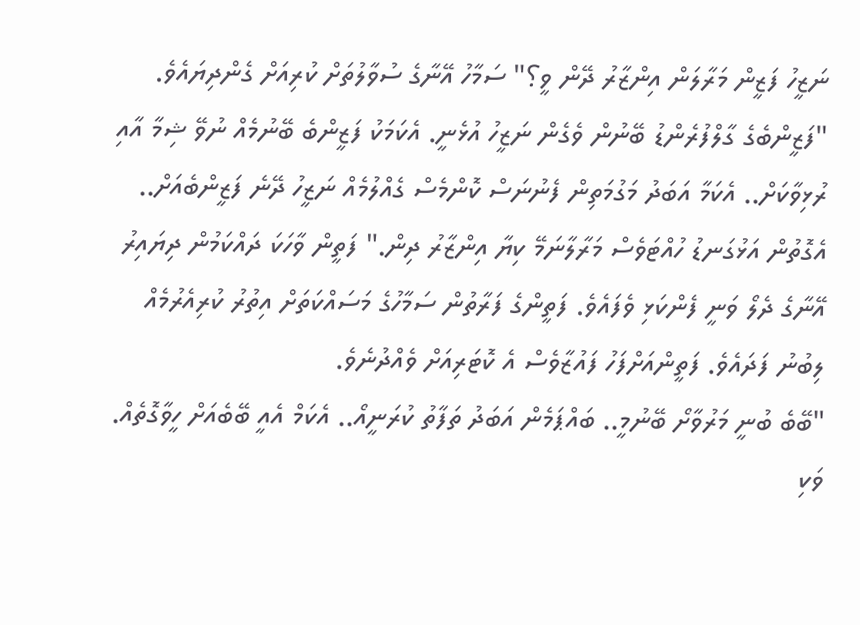ނަޒީހު ފަޒީން މަރާލަން އިންޒާރު ދޭން ވީ؟" ސަމާހު އޭނާގެ ސުވާލުތަށް ކުރިއަށް ގެންދިޔައެވެ. "ފަޒީންބެގެ ގާލްފުރެންޑު ބޭނުން ވެގެން ނަޒީހު އުޅެނީ. އެކަމަކު ފަޒީންބެ ބޭނުމެއް ނުވޭ ޝިމާ އާއި ރުޅިވާކަށް.. އެކަމާ އަބަދު މަގުމަތިން ފެނުނަސް ކޮންމެސް ގެއްލުމެއް ނަޒީހު ދޭނެ ފަޒީންބެއަށް.. އެގޮތުން އަޅުގަނޑު ހުއްޓަވެސް މަރާލާނަމޭ ކިޔާ އިންޒާރު ދިން." ފަތީން ވާހަކަ ދައްކަމުން ދިޔައިރު އޭނާގެ ދެލޯ ވަނީ ފެންކަޅި ވެފައެވެ. ފަތީންގެ ފަރާތުން ސަމާހުގެ މަސައްކަތަށް އިތުރު ކުރިއެރުމެއް ލިބުނު ފަދައެވެ. ފަތީންއަށްފަހު ފައުޒާވެސް އެ ކޮޓަރިއަށް ވެއްދުނެވެ.
"ބޭބެ ބުނީ މަރުވާށޯ ބޭނުމީ.. ބައްޕަމެން އަބަދު ތަފާތު ކުރަނީއޯ.. އެކަމް އެއީ ބޭބެއަށް ހީވާގޮތެއް. ވަކި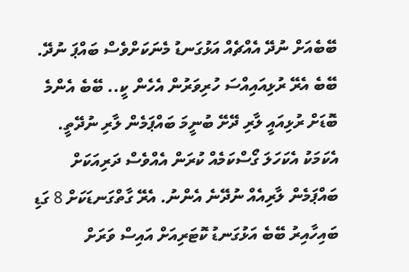ބޭބެއަށް ނުދޭ އެއްޗެއް އަޅުގަނޑު މެނަކަށްވެސް ބައްޕަ ނުދޭ. ބޭބެ އެރޭ ރުޅިއައިއްސަ ހުރިވަރުން އެހެން ކީ.. ބޭބެ އެންމެ ބޮޑަށް ރުޅިއައީ ލާރި ދޭށޭ ބުނީމަ ބައްޕަމެން ލާރި ނުދޭތީ. އެކަމަކު އެކަހަލަ ގޯސްކަމެއް ކުރަން އެއްވެސް ދަރިއަކަށް ބައްޕަމެން ލާރިއެއް ނުދޭނެ އެންނު. އެރޭ ގާތްގަނޑަކަށް 8 ގަޑި ބައިހާއިރު ބޭބެ އަޅުގަނޑު ކޮޓަރިއަށް އައިސް ވަރަށް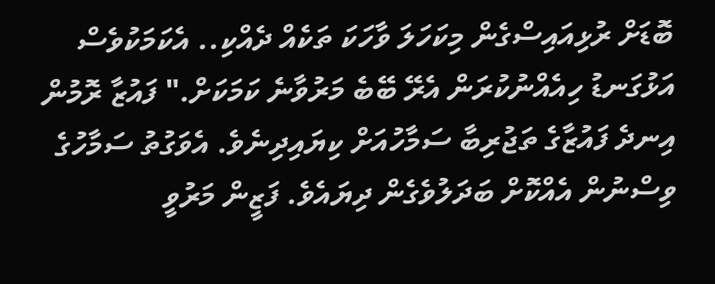ބޮޑަށް ރުޅިއައިސްގެން މިކަހަލަ ވާހަކަ ތަކެއް ދެއްކި.. އެކަމަކުވެސް އަޅުގަނޑު ހިއެއްނުކުރަން އެރޭ ބޭބެ މަރުވާނެ ކަމަކަށް." ފައުޒާ ރޮމުން އިނދެ ފައުޒާގެ ތަޖުރިބާ ސަމާހުއަށް ކިޔައިދިނެވެ. އެވަގުތު ސަމާހުގެ ވިސްނުން އެއްކޮށް ބަދަލުވެގެން ދިޔައެވެ. ފަޒީން މަރުވީ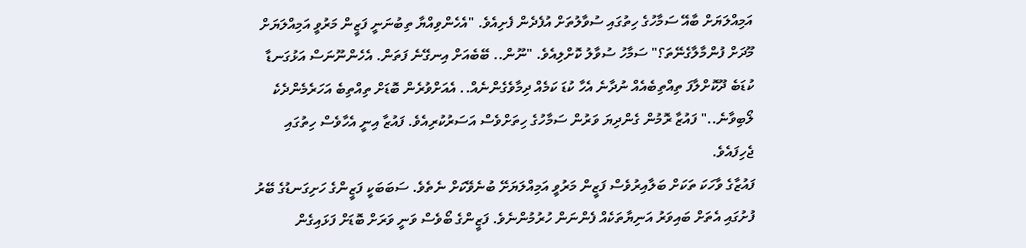އަމިއްލަޔަށް ބާއޭ ސަމާހުގެ ހިތުގައި ސުވާލުތަށް އުފެދެން ފެށިއެވެ. "އެހެންވިއްޔާ ތިބުނަނީ ފަޒީން މަރުވީ އަމިއްލަޔަށް މޫދަށް ފުންމާލާގެނޭތަ؟" ސަމާހު ސުވާލު ކޮށްލިއެވެ. "ނޫން.. ބޭބެއަށް އިނގޭނެ ފަތަން. އެހެންނޫނަސް އަޅުގަނޑާ ކުޑަބެ ދޫކޮށްލާފަ ތިއްތިބެއެއް ނުދާނެ އެހާ ކުޑަ ކަމެއް ދިމާވެގެންނެއް.. އެއަށްވުރެން ބޮޑަށް ތިއްތިބެ އަހަރެމެންދެކެ ލޯބިވާނެ.." ފައުޒާ ރޮމުން ގެންދިޔަ ވަރުން ސަމާހުގެ ހިތަށްވެސް އަސަރުކުރިއެވެ. ފައުޒާ އިނީ އެހާވެސް ހިތުގައި ޖެހިފައެވެ.
ފައުޒާގެ ވާހަކަ ތަކަށް ބަލާއިރުވެސް ފަޒީން މަރުވީ އަމިއްލަޔަށޭ ބުނެވޭކަށް ނެތެވެ. ސަބަބަކީ ފަޒީންގެ ހަށިގަނޑުގެ ބޭރު ފުށުގައި އެތަށް ބައިވަރު އަނިޔާތަކެއް ފެންނަން ހުރުމުންނެވެ. ފަޒީންގެ ބޯވެސް ވަނީ ވަރަށް ބޮޑަށް ފަޅައިގެން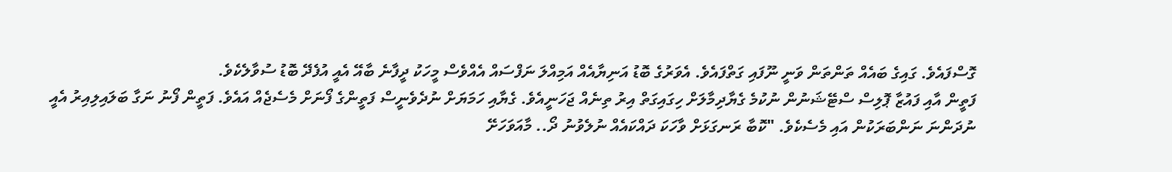ގޮސްފައެވެ. ގައިގެ ބައެއް ތަންތަން ވަނީ ނޫފައި ގަތްފައެވެ. އެވަރުގެ ބޮޑު އަނިޔާއެއް އަމިއްލަ ނަފްސައް އެއްވެސް މީހަކު ދީފާނެ ބާއޭ އެއީ އުފެދޭ ބޮޑު ސުވާލެކެވެ.
ފަތީން އާއި ފައުޒާ ޕޮލިސް ސްޓޭޝަނުން ނުކުމެ ގެޔާދިމާލަށް ހިގައިގަތް އިރު ތިނެއް ޖަހަނީއެވެ. ގެޔާއި ހަމަޔަށް ނުދެވެނީސް ފަތީންގެ ފޯނަށް މެސެޖެއް އައެވެ. ފަތީން ފޯނު ނަގާ ބަލައިލިއިރު އެއީ ނުދަންނަ ނަންބަރަކުން އައި މެސެކެވެ. "ކޮބާ ރަނގަޅަށް ވާހަކަ ދައްކައެއް ނުލެވުނު ދޯ.. މާއަވަހަށޭ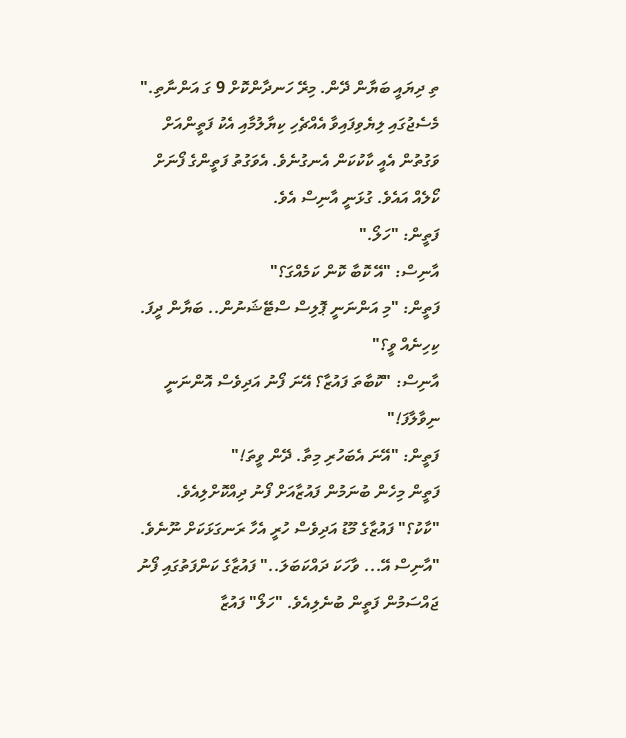ތި ދިޔައީ ބަޔާން ދޭން. މިރޭ ހަނދާންކޮށް 9 ގަ އަންނާތި." މެސެޖުގައި ލިޔެވިފައިވާ އެއްޗެހި ކިޔާލުމާއި އެކު ފަތީންއަށް ވަގުތުން އެއީ ކާކުކަން އެނގުނެވެ. އެވަގުތު ފަތީންގެ ފޯނަށް ކޯލެއް އައެވެ. ގުޅަނީ އާނިސް އެވެ.
ފަތީން: "ހަލޯ."
އާނިސް: "އޭ ކޮބާ ކޮން ކަމެއްގަ؟"
ފަތީން: "މި އަންނަނީ ޕޮލިސް ސްޓޭޝަނުން.. ބަޔާން ދީފަ. ކިހިނެއް ވީ؟"
އާނިސް: "ކޮބާތަ ފައުޒާ؟ އޭނަ ފޯނު އަދިވެސް އޮންނަނީ ނިވާލާފަ!"
ފަތީން: "އޭނަ އެބަހުރި މިތާ. ދޭން ވީތަ!"
ފަތީން މިހެން ބުނަމުން ފައުޒާއަށް ފޯނު ދިއްކޮށްލިއެވެ.
"ކާކު؟" ފައުޒާގެ މޫޑު އަދިވެސް ހުރީ އެހާ ރަނގަޅަކަށް ނޫނެވެ. "އާނިސް އޭ... ވާހަކަ ދައްކަބަލަ.." ފައުޒާގެ ކަންފަތުގައި ފޯނު ޖައްސަމުން ފަތީން ބުނެލިއެވެ. "ހަލޯ" ފައުޒާ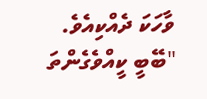ވާހަކަ ދެއްކިއެވެ. "ބޭބީ ކީއްވެގެންތަ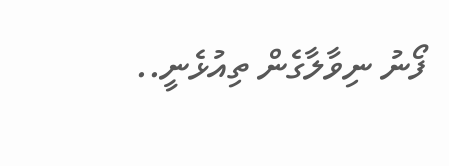ފޯނު ނިވާލާގެން ތިއުޅެނީ..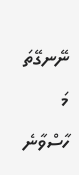ނޭނގޭތަ މަ ހާސްވާނެ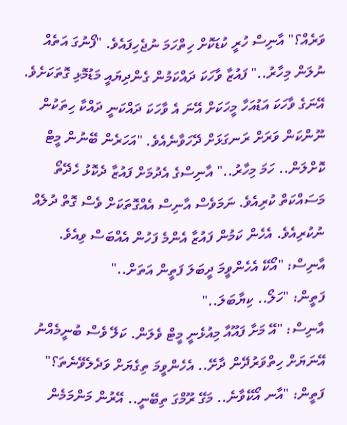ވަރެއް؟" އާނިސް ހުރީ ކުޑަކޮށް ހިތްހަމަ ނުޖެހިފައެވެ. "ފޯނުގަ އަތެއް ނުލަން މިހާރު.." ފައުޒާ ވާހަކަ ދައްކަމުން ގެންދިޔައީ މަޑުމޮޅި ގޮތަކަށެވެ. އޭނަގެ ވާހަކަ އަޑުއަހާ މީހަކަށް އޭނަ އެ ވާހަކަ ދައްކަނީ ދައްކާ ހިތަކުން ނޫންކަން ވަރަށް ރަނގަޅަށް ދޭހަވާނެއެވެ. "އަހަރެން ބޭނުން މީޓް ކޮށްލަން.. ހަމަ މިހާރު.." އާނިސްގެ އެދުމަށް ފައުޒާ ދެކޮޅު ހެދޭތޯ މަސައްކަތް ކުރިއެވެ. ނަމަވެސް އާނިސް އެއްގޮތަކަށް ވެސް ގޮތް ދުލެއް ނުކުރިއެވެ. އެހެން ކަމުން ފައުޒާ އެންމެ ފަހުން އެއްބަސް ވިއެވެ.
އާނިސް: "އޯކޭ އެހެންވީމަ ދީބަލަ ފަތީން އަތަށް.."
ފަތީން: "ހަލޯ.. ކިޔާބަލަ.."
އާނިސް: "އޭ މަށާ ފައޫއާ މިއުޅެނީ މީޓް ވެލަން. ކަލޭ ވެސް ބުނީމެއްނު އޭނަޔަށް ހިތްވަރުދޭން ދާށޭ.. އެހެންވީމަ ތިގެޔަށް ވަދެލެވޭނެތަ؟"
ފަތީން: "އާނ އޯކޭވާނެ.. މަގޭ ރޫމްގަ ތިބޭނީ.. އޭރުން މަންމަމެން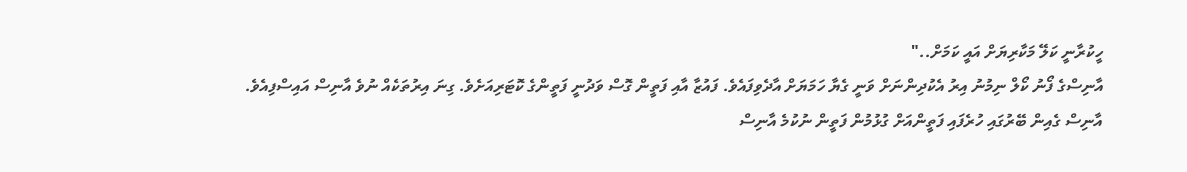ހީކުރާނީ ކަލޭ މަކާރިޔަށް އައީ ކަމަށް.."
އާނިސްގެ ފޯނު ކޯލް ނިމުނު އިރު އެކުދިންނަށް ވަނީ ގެޔާ ހަމަޔަށް އާދެވިފައެވެ. ފައުޒާ އާއި ފަތީން ގޮސް ވަދުނީ ފަތީންގެ ކޮޓަރިއަށެވެ. ގިނަ އިރުތަކެއް ނުވެ އާނިސް އައިސްފިއެވެ. އާނިސް ގެއިން ބޭރުގައި ހުރެފައި ފަތީންއަށް ގުޅުމުން ފަތީން ނުކުމެ އާނިސް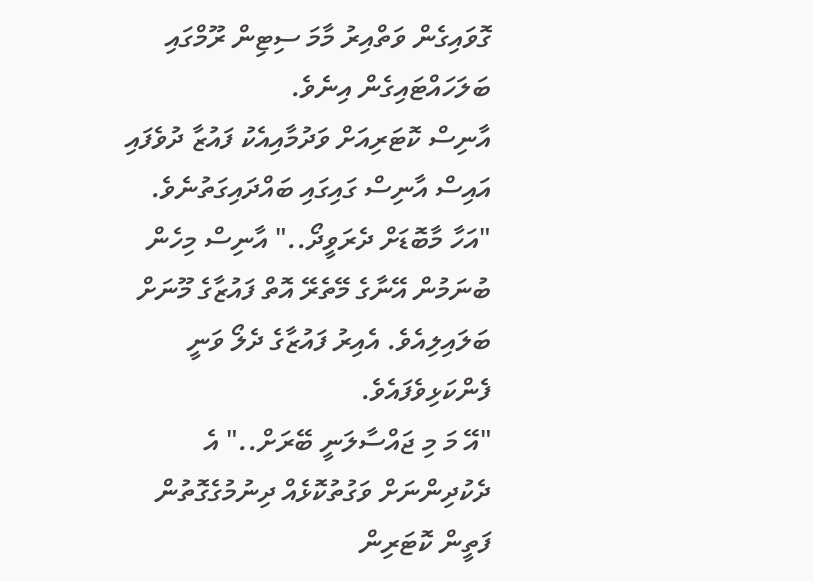ގޮވައިގެން ވަތްއިރު މާމަ ސިޓިން ރޫމްގައި ބަލަހައްޓައިގެން އިނެވެ.
އާނިސް ކޮޓަރިއަށް ވަދުމާއިއެކު ފައުޒާ ދުވެފައި އައިސް އާނިސް ގައިގައި ބައްދައިގަތުނެވެ. "އަހާ މާބޮޑަށް ދެރަވީދޯ.." އާނިސް މިހެން ބުނަމުން އޭނާގެ މޭތެރޭ އޮތް ފައުޒާގެ މޫނަށް ބަލައިލިއެވެ. އެއިރު ފައުޒާގެ ދެލޯ ވަނީ ފެންކަޅިވެފައެވެ.
"އޭ މަ މި ޖައްސާލަނީ ބޭރަށް.." އެ ދެކުދިންނަށް ވަގުތުކޮޅެއް ދިނުމުގެގޮތުން ފަތީން ކޮޓަރިން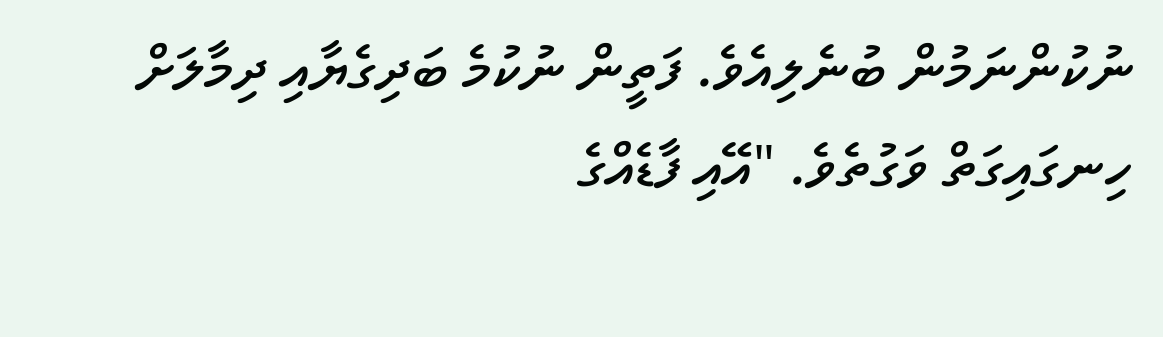ނުކުންނަމުން ބުނެލިއެވެ. ފަތީން ނުކުމެ ބަދިގެޔާއި ދިމާލަށް ހިނގައިގަތް ވަގުތެވެ. "އޭއި ފާޑެއްގެ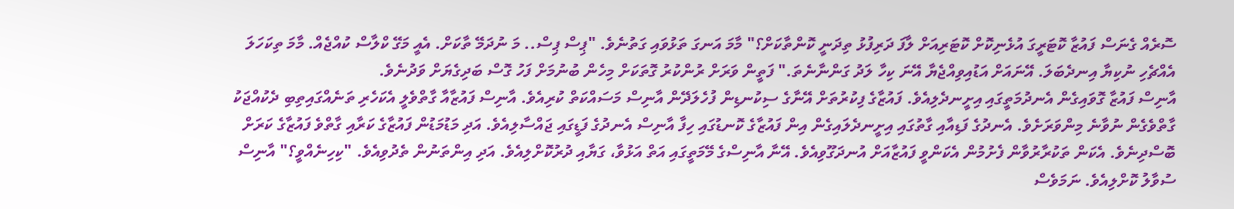ސޮރެއް ގެނަސް ފައުޒާ ކޮޓަރީގަ އުޅެނިކޮށް ކޮޓަރިއަށް ލާފަ ދަރިފުޅު ތިދަނީ ކޮންތާކަށް؟" މާމަ އަނގަ ތަޅުވައި ގަތުނެވެ. "ޕިސް ޕިސް.. މަ ނުދަމޭ ތާކަށް. އެއީ މަގޭ ކްލާސް ކުއްޖެއް. މާމަ ތިކަހަލަ އެއްޗެހި ނުކިޔާ އިނދެބަލަ. އޭނައަށް އަޑުއިވިއްޖެޔާ އޭނަ ކިހާ ލަދު ގަންނާނެތަ." ފަތީން ވަރަށް ރުންކުރު ގޮތަކަށް މިހެން ބުނުމަށް ފަހު ގޮސް ބަދިގެޔަށް ވަދުނެވެ.
އާނިސް ފައުޒާ ގޮވައިގެން އެނދުމަތީގައި އިށީނދެލިއެވެ. ފައުޒާގެ ފިކުރުތަށް އޭނާގެ ސިކުނޑިން ފުހެލަދޭން އާނިސް މަސައްކަތް ކުރިއެވެ. އާނިސް ފައުޒާއާ ގާތްވެލީ އެކަހެރި ތަނެއްގައިތިބި ދެކުއްޖަކު ގާތްވެގެން ނުވާނެ މިންވަރަށެވެ. އެނދުގެ ފަޑިއާއި ގާތުގައި އިށީނދެލައިގެން އިން ފައުޒާގެ ކޮނޑުގައި ހިފާ އާނިސް އެނދުގެ ފަޑީގައި ޖައްސާލިއެވެ. އަދި މަޑުމަޑުން ފައުޒާގެ ކަރާއި ގާތްވެ ފައުޒާގެ ކަރަށް ބޮސްދިނެވެ. އެކަން ތަކުރާރުވާން ފެށުމުން އެކަންވީ ފައުޒާއަށް އުނދަގޫވިއެވެ. އޭނާ އާނިސްގެ މޭމަތީގައި އަތް އަޅުވާ، ގަޔާއި ދުރުކޮށްލިއެވެ. އަދި އިންތަނުން ތެދުވިއެވެ. "ކިހިނެއްވީ؟" އާނިސް ސުވާލު ކޮށްލިއެވެ. ނަމަވެސް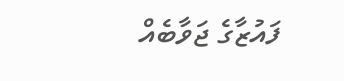ފައުޒާގެ ޖަވާބެއް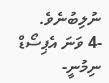ނުލިބުނެވެ.
-4 ވަނަ އެޕިސޯޑް ނިމުނީ-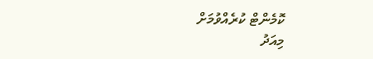ކޮމެންޓް ކުރެއްވުމަށް
މިއަދު